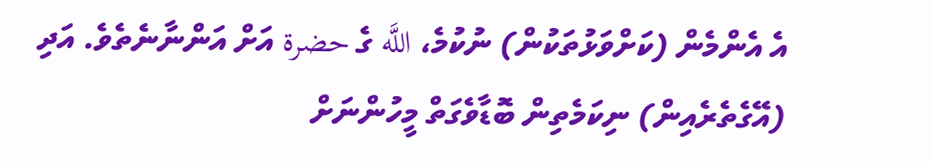އެ އެންމެން (ކަށްވަޅުތަކުން) ނުކުމެ، اللَّه ގެ حضرة އަށް އަންނާނެތެވެ. އަދި (އޭގެތެރެއިން) ނިކަމެތިން ބޮޑާވެގަތް މީހުންނަށް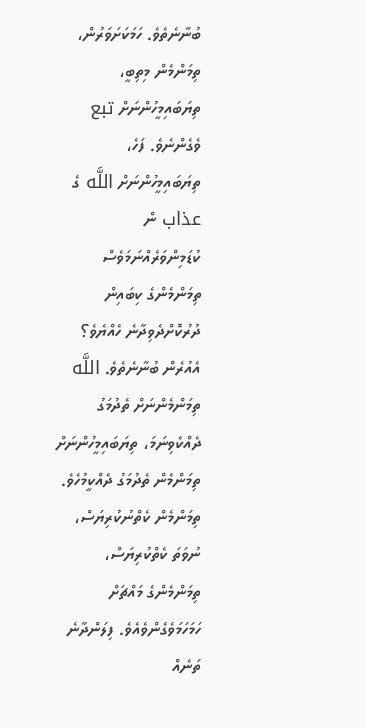ބުނާނެތެވެ. ހަމަކަށަވަރުން، ތިމަންމެން މިތިބީ، ތިޔަބައިމީހުންނަށް تبع ވެގެންނެވެ. ފަހެ، ތިޔަބައިމީހުންނަށް اللَّه ގެ عذاب ން ކުޑަމިންވަރެއްނަމަވެސް ތިމަންމެންގެ ކިބައިން ދުރުކޮށްދެވިދާނެ ހެއްޔެވެ؟ އެއުރެން ބުނާނެތެވެ. اللَّه ތިމަންމެންނަށް ތެދުމަގު ދެއްކެވިނަމަ، ތިޔަބައިމީހުންނަށް ތިމަންމެން ތެދުމަގު ދެއްކީމުހެވެ. ތިމަންމެން ކެތްނުކުރިޔަސް، ނުވަތަ ކެތްކުރިޔަސް، ތިމަންމެންގެ މައްޗަށް ހަމަހަމަވެގެންވެއެވެ. ފިލަންދާނެ ތަނެއް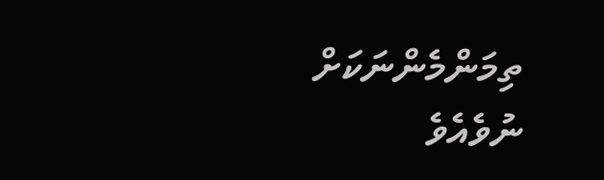ތިމަންމެންނަކަށް ނުވެއެވެ